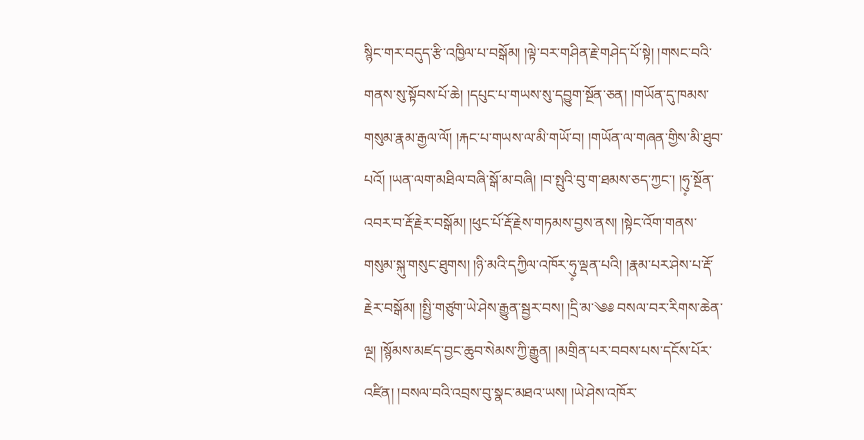སྙིང་གར་བདུད་རྩི་འཁྱིལ་པ་བསྒོམ། །ལྟེ་བར་གཤིན་རྗེ་གཤེད་པོ་སྟེ། །གསང་བའི་གནས་སུ་སྟོབས་པོ་ཆེ། །དཔུང་པ་གཡས་སུ་དབྱུག་སྔོན་ཅན། །གཡོན་དུ་ཁམས་གསུམ་རྣམ་རྒྱལ་ལོ། །རྐང་པ་གཡས་ལ་མི་གཡོ་བ། །གཡོན་ལ་གཞན་གྱིས་མི་ཐུབ་པའོ། །ཡན་ལག་མཐིལ་བཞི་སྒོ་མ་བཞི། །བ་སྤུའི་བུ་ག་ཐམས་ཅད་ཀྱང་། །ཧུ༷་སྔོན་འབར་བ་རྡོ་རྗེར་བསྒོམ། །ཕུང་པོ་རྡོ་རྗེས་གཏམས་བྱས་ནས། །སྟེང་འོག་གནས་གསུམ་སྐུ་གསུང་ཐུགས། །ཉི་མའི་དཀྱིལ་འཁོར་ཧུ༷་ལྡན་པའི། །རྣམ་པར་ཤེས་པ་རྡོ་རྗེར་བསྒོམ། །སྤྱི་གཙུག་ཡེ་ཤེས་རྒྱུན་སྦྱར་བས། །དྲི་མ་༄༅ བསལ་བར་རིགས་ཆེན་ལྔ། །སྙོམས་མཛད་བྱང་ཆུབ་སེམས་ཀྱི་རྒྱུན། །མགྲིན་པར་བབས་པས་དངོས་པོར་འཛིན། །བསལ་བའི་འབྲས་བུ་སྣང་མཐའ་ཡས། །ཡེ་ཤེས་འཁོར་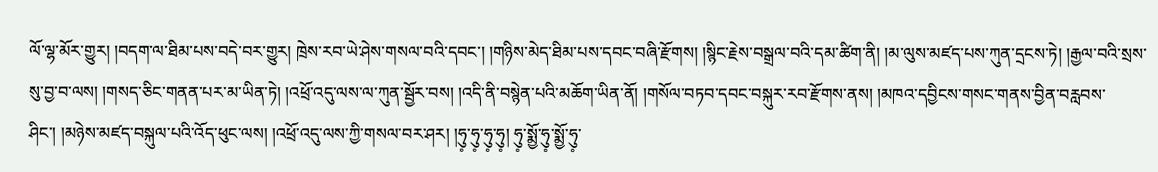ལོ་ལྷ་མོར་གྱུར། །བདག་ལ་ཐིམ་པས་བདེ་བར་གྱུར། ཁྲེས་རབ་ཡེ་ཤེས་གསལ་བའི་དབང་། །གཉིས་མེད་ཐིམ་པས་དབང་བཞི་རྫོགས། །སྙིང་རྗེས་བསྒྲལ་བའི་དམ་ཚིག་ནི། །མ་ལུས་མཛད་པས་ཀུན་དྲངས་ཏེ། །རྒྱལ་བའི་སྲས་སུ་བྱ་བ་ལས། །གསད་ཅིང་གནན་པར་མ་ཡིན་ཏེ། །འཕྲོ་འདུ་ལས་ལ་ཀུན་སྦྱོར་བས། །འདི་ནི་བསྙེན་པའི་མཆོག་ཡིན་ནོ། །གསོལ་བཏབ་དབང་བསྐུར་རབ་རྫོགས་ནས། །མཁའ་དབྱིངས་གསང་གནས་བྱིན་བརླབས་ཤིང་། །མཉེས་མཛད་བསྐུལ་པའི་འོད་ཕུང་ལས། །འཕྲོ་འདུ་ལས་ཀྱི་གསལ་བར་ཤར། །ཧུ༷་ཧུ༷་ཧུ༷་ཧུ༷། ཧུ༷་སྨྱོ་ཧུ༷་སྨྱོ་ཧུ༷་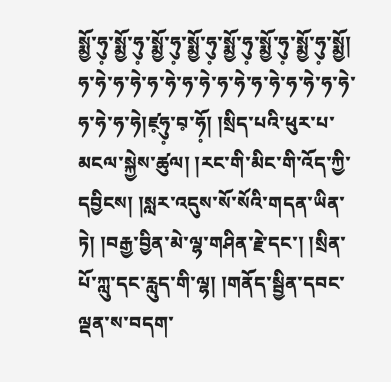སྨྱོ་ཧུ༷་སྨྱོ་ཧུ༷་སྨྱོ་ཧུ༷་སྨྱོ་ཧུ༷་སྨྱོ་ཧུ༷་སྨྱོ་ཧུ༷་སྨྱོ་ཧུ༷་སྨྱོ། ཧ་ཧེ་ཧ་ཧེ་ཧ་ཧེ་ཧ་ཧེ་ཧ་ཧེ་ཧ་ཧེ་ཧ་ཧེ་ཧ་ཧེ་ཧ་ཧེ་ཧ་ཧེ།ཛ༷ཧུ༷་བ༷་ཧོ༷། །སྲིད་པའི་ཕུར་པ་མངལ་སྐྱེས་ཚུལ། །རང་གི་མིང་གི་འོད་ཀྱི་དབྱིངས། །སླར་འདུས་སོ་སོའི་གདན་ཡིན་ཏེ། །བརྒྱ་བྱིན་མེ་ལྷ་གཤིན་རྗེ་དང་། །སྲིན་པོ་ཀླུ་དང་རླུད་གི་ལྷ། །གནོད་སྦྱིན་དབང་ལྡན་ས་བདག་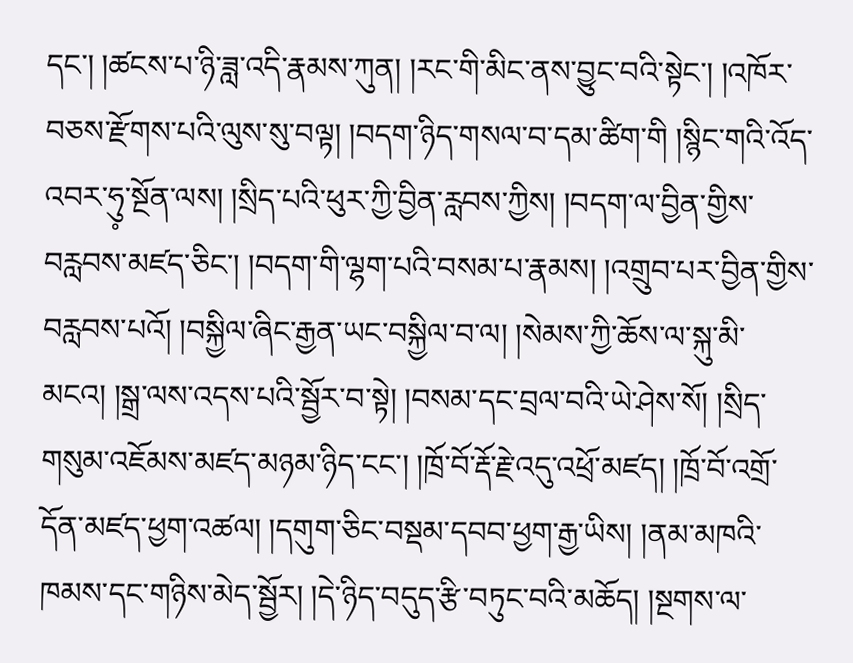དང་། །ཚངས་པ་ཉི་ཟླ་འདི་རྣམས་ཀུན། །རང་གི་མིང་ནས་བྱུང་བའི་སྟེང་། །འཁོར་བཅས་རྫོགས་པའི་ལུས་སུ་བལྟ། །བདག་ཉིད་གསལ་བ་དམ་ཚིག་གི །སྙིང་གའི་འོད་འབར་ཧུ༷་སྔོན་ལས། །སྲིད་པའི་ཕུར་ཀྱི་བྱིན་རླབས་ཀྱིས། །བདག་ལ་བྱིན་གྱིས་བརླབས་མཛད་ཅིང་། །བདག་གི་ལྷག་པའི་བསམ་པ་རྣམས། །འགྲུབ་པར་བྱིན་གྱིས་བརླབས་པའོ། །བསྐྱིལ་ཞིང་རྒྱན་ཡང་བསྐྱིལ་བ་ལ། །སེམས་ཀྱི་ཆོས་ལ་སྐུ་མི་མངའ། །སྒྲ་ལས་འདས་པའི་སྦྱོར་བ་སྟེ། །བསམ་དང་བྲལ་བའི་ཡེ་ཤེས་སོ། །སྲིད་གསུམ་འཇོམས་མཛད་མཉམ་ཉིད་ངང་། །ཁྲོ་བོ་རྡོ་རྗེ་འདུ་འཕྲོ་མཛད། །ཁྲོ་བོ་འགྲོ་དོན་མཛད་ཕྱག་འཚལ། །དགུག་ཅིང་བསྡམ་དབབ་ཕྱག་རྒྱ་ཡིས། །ནམ་མཁའི་ཁམས་དང་གཉིས་མེད་སྦྱོར། །དེ་ཉིད་བདུད་རྩི་བཏུང་བའི་མཆོད། །སྔགས་ལ་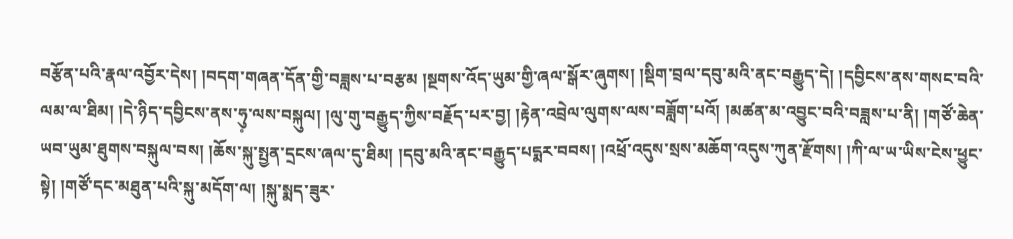བརྩོན་པའི་རྣལ་འབྱོར་དེས། །བདག་གཞན་དོན་གྱི་བཟླས་པ་བརྩམ །སྔགས་འོད་ཡུམ་གྱི་ཞལ་སྒོར་ཞུགས། །སྡིག་བྲལ་དབུ་མའི་ནང་བརྒྱུད་དེ། །དབྱིངས་ནས་གསང་བའི་ལམ་ལ་ཐིམ། །དེ་ཉིད་དབྱིངས་ནས་ཧུ༷་ལས་བསྐུལ། །ལུ་གུ་བརྒྱུད་ཀྱིས་བརྗོད་པར་བྱ། །རྟེན་འབྲེལ་ལུགས་ལས་བཟློག་པའོ། །མཚན་མ་འབྱུང་བའི་བཟླས་པ་ནི། །གཙོ་ཆེན་ཡབ་ཡུམ་ཐུགས་བསྐུལ་བས། །ཆོས་སྐུ་སྤྱན་དྲངས་ཞལ་དུ་ཐིམ། །དབུ་མའི་ནང་བརྒྱུད་པདྨར་བབས། །འཕྲོ་འདུས་སྲས་མཆོག་འདུས་ཀུན་རྫོགས། །ཀི་ལ་ཡ་ཡིས་ངེས་ཕྱུང་སྟེ། །གཙོ་དང་མཐུན་པའི་སྐུ་མདོག་ལ། །སྐུ་སྨད་ཟུར་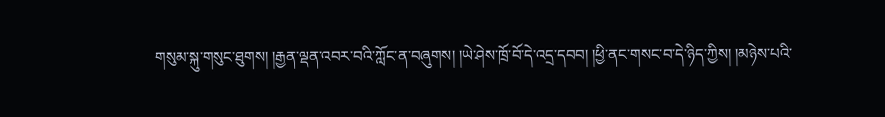གསུམ་སྐུ་གསུང་ཐུགས། །རྒྱན་ལྡན་འབར་བའི་ཀློང་ན་བཞུགས། །ཡེ་ཤེས་ཁྲོ་བོ་དེ་འདྲ་དབབ། །ཕྱི་ནང་གསང་བ་དེ་ཉིད་ཀྱིས། །མཉེས་པའི་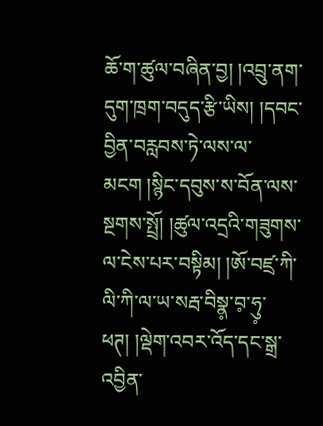ཆོ་ག་ཚུལ་བཞིན་བྱ། །འབྲུ་ནག་དུག་ཁྲག་བདུད་རྩི་ཡིས། །དབང་བྱིན་བརླབས་ཏེ་ལས་ལ་མངག །སྙིང་དབུས་ས་བོན་ལས་སྔགས་སྤྲོ། །ཚུལ་འདྲའི་གཟུགས་ལ་ངེས་པར་བསྟིམ། །ཨོ་བཛྲ་ཀི་ལི་ཀི་ལ་ཡ་སརྦ་བིསྣ༷་བ༷་ཧུ༷་ཕཊ། །ལྡེག་འབར་འོད་དང་སྒྲ་འབྱིན་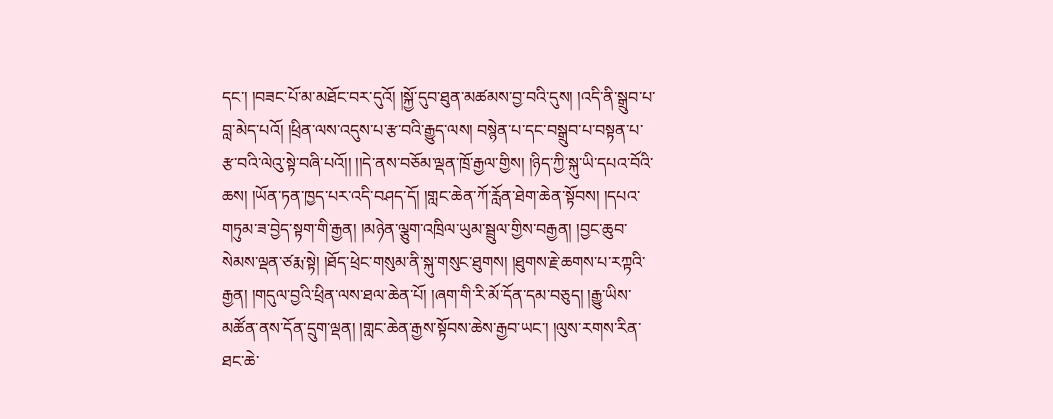དང་། །བཟང་པོ་མ་མཐོང་བར་དུའོ། །སྐྱོ་དུབ་ཐུན་མཚམས་བྱ་བའི་དུས། །འདི་ནི་སྒྲུབ་པ་བླ་མེད་པའོ། །ཕྲིན་ལས་འདུས་པ་རྩ་བའི་རྒྱུད་ལས། བསྙེན་པ་དང་བསྒྲུབ་པ་བསྟན་པ་རྩ་བའི་ལེའུ་སྟེ་བཞི་པའོ།། །།དེ་ནས་བཅོམ་ལྡན་ཁྲོ་རྒྱལ་གྱིས། །ཉིད་ཀྱི་སྐུ་ཡི་དཔའ་བོའི་ཆས། །ཡོན་ཏན་ཁྱད་པར་འདི་བཤད་དོ། །གླང་ཆེན་ཀོ་རློན་ཐེག་ཆེན་སྟོབས། །དཔའ་གཏུམ་ཟ་བྱེད་སྟག་གི་རྒྱན། །མཉེན་ལྕུག་འཁྲིལ་ཡུམ་སྦྲུལ་གྱིས་བརྒྱན། །བྱང་ཆུབ་སེམས་ལྡན་ཙརྨ་སྟེ། །ཐོད་ཕྲེང་གསུམ་ནི་སྐུ་གསུང་ཐུགས། །ཐུགས་རྗེ་ཆགས་པ་རཀྟའི་རྒྱན། །གདུལ་བྱའི་ཕྲིན་ལས་ཐལ་ཆེན་པོ། །ཞག་གི་རི་མོ་དོན་དམ་བཅུད། །རྒྱུ་ཡིས་མཚོན་ནས་དོན་དྲུག་ལྡན། །གླང་ཆེན་རྒྱས་སྟོབས་ཆེས་རྒྱབ་ཡང་། །ལུས་རགས་རིན་ཐང་ཆེ་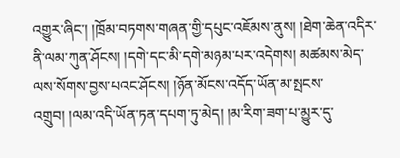འགྱུར་ཞིང་། །ཁྲོམ་བཏགས་གཞན་གྱི་དཔུང་འཇོམས་ནུས། །ཐེག་ཆེན་འདིར་ནི་ལམ་ཀུན་ཤོངས། །དགེ་དང་མི་དགེ་མཉམ་པར་འདེགས། མཚམས་མེད་ལས་སོགས་བྱས་པའང་ཤོངས། །ཉོན་མོངས་འདོད་ཡོན་མ་སྤངས་འགྲུབ། །ལམ་འདི་ཡོན་ཏན་དཔག་ཏུ་མེད། །མ་རིག་ཟག་པ་མྱུར་དུ་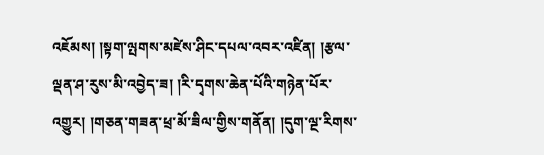འཇོམས། །སྟག་ལྤགས་མཛེས་ཤིང་དཔལ་འབར་འཛིན། །རྩལ་ལྡན་ཤ་རུས་མི་འབྱེད་ཟ། །རི་དྭགས་ཆེན་པོའི་གཉེན་པོར་འགྱུར། །གཅན་གཟན་ཕྲ་མོ་ཟིལ་གྱིས་གནོན། །དུག་ལྔ་རིགས་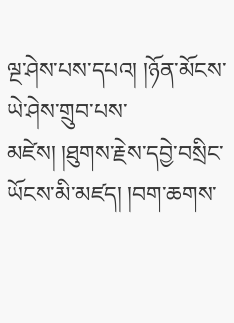ལྔ་ཤེས་པས་དཔའ། །ཉོན་མོངས་ཡེ་ཤེས་གྲུབ་པས་མཛེས། །ཐུགས་རྗེས་དབྱེ་བསྲིང་ཡོངས་མི་མཛད། །བག་ཆགས་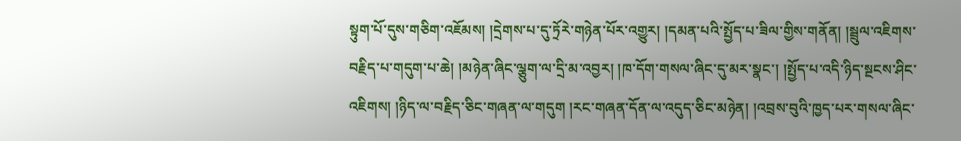སྟུག་པོ་དུས་གཅིག་འཇོམས། །དྲེགས་པ་དུ་ཏྲོརེ་གཉེན་པོར་འགྱུར། །དམན་པའི་སྤྱོད་པ་ཟིལ་གྱིས་གནོན། །སྦྲུལ་འཇིགས་བརྗིད་པ་གདུག་པ་ཆེ། །མཉེན་ཞིང་ལྕུག་ལ་དྲི་མ་འབྱར། །ཁ་དོག་གསལ་ཞིང་དུ་མར་སྣང་། །སྤྱོད་པ་འདི་ཉིད་སྔངས་ཤིང་འཇིགས། །ཉིད་ལ་བརྗིད་ཅིང་གཞན་ལ་གདུག །རང་གཞན་དོན་ལ་འདུད་ཅིང་མཉེན། །འབྲས་བུའི་ཁྱད་པར་གསལ་ཞིང་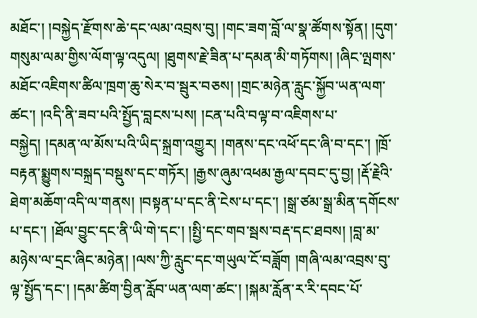མཐོང་། །བསྐྱེད་རྫོགས་ཆེ་དང་ལམ་འབྲས་བུ། །གང་ཟག་བློ་ལ་སྣ་ཚོགས་སྟོན། །དུག་གསུམ་ལམ་གྱིས་ལོག་ལྟ་འདུལ། །ཐུགས་རྗེ་ཟིན་པ་དམན་མི་གཏོགས། །ཞིང་ལྤགས་མཐོང་འཇིགས་ཚིལ་ཁྲག་ཆུ་སེར་བ་སྦུར་བཅས། །གྲང་མཉེན་རླུང་སྐྱོབ་ཡན་ལག་ཚང་། །འདི་ནི་ཟབ་པའི་སྤྱོད་བླངས་པས། །ངན་པའི་བལྟ་བ་འཇིགས་པ་བསྐྱེད། །དམན་ལ་མོས་པའི་ཡིད་སྐྲག་འགྱུར། །གནས་དང་འཕོ་དང་ཞི་བ་དང་། །ཁྲོ་བརྟན་སྨྱུགས་བསྐྲད་བསྡུས་དང་གཏོར། །རྒྱས་ཞུམ་འཕམ་རྒྱལ་དབང་དུ་བྱ། །རྡོ་རྗེའི་ཐེག་མཆོག་འདི་ལ་གནས། །བསྟན་པ་དང་ནི་ངེས་པ་དང་། །སྒྲ་ཙམ་སྒྲ་མིན་དགོངས་པ་དང་། །ཐོལ་བྱུང་དང་ནི་ཡི་གེ་དང་། །སྤྱི་དང་གབ་སྦས་བརྡ་དང་ཐབས། །བླ་མ་མཉེས་ལ་དྲང་ཞིང་མཉེན། །ལས་ཀྱི་རླུང་དང་གཡུལ་ངོ་བཟློག །གཞི་ལམ་འབྲས་བུ་ལྟ་སྤྱོད་དང་། །དམ་ཚིག་བྱིན་རློབ་ཡན་ལག་ཚང་། །སྐམ་རློན་ར་རི་དབང་པོ་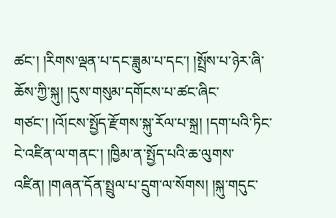ཚང་། །རིགས་ལྡན་པ་དང་ཟླུམ་པ་དང་། །སྤྲོས་པ་ཉེར་ཞི་ཆོས་ཀྱི་སྐུ། །དུས་གསུམ་དགོངས་པ་ཚང་ཞིང་གཙང་། །འོ།ངས་སྤྱོད་རྫོགས་སྐུ་རོལ་པ་སྐྲ། །དག་པའི་ཏིང་ངེ་འཛིན་ལ་གནང་། །ཁྱིམ་ན་སྤྱོད་པའི་ཆ་ལུགས་འཛིན། །གཞན་དོན་སྤྲུལ་པ་དྲུག་ལ་སོགས། །སྐུ་གདུང་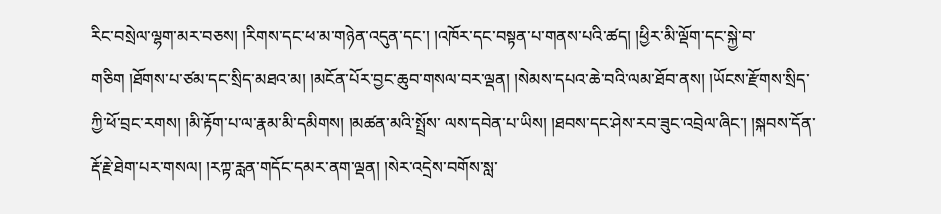རིང་བསྲེལ་ལྷག་མར་བཅས། །རིགས་དང་ཕ་མ་གཉེན་འདུན་དང་། །འཁོར་དང་བསྟན་པ་གནས་པའི་ཚད། །ཕྱིར་མི་ལྡོག་དང་སྐྱེ་བ་གཅིག །ཐོགས་པ་ཙམ་དང་སྲིད་མཐའ་མ། །མངོན་པོར་བྱང་ཆུབ་གསལ་བར་ལྡན། །སེམས་དཔའ་ཆེ་བའི་ལམ་ཐོབ་ནས། །ཡོངས་རྫོགས་སྲིད་ཀྱི་ཕོ་བྲང་རགས། །མི་རྟོག་པ་ལ་རྣམ་མི་དམིགས། །མཚན་མའི་སྤྲོས་ ལས་དབེན་པ་ཡིས། །ཐབས་དང་ཤེས་རབ་ཟུང་འབྲེལ་ཞིང་། །སྐབས་དོན་རྡོ་རྗེ་ཐེག་པར་གསལ། །རཀྟ་རླན་གདོང་དམར་ནག་ལྡན། །སེར་འདྲེས་བགོས་སླ་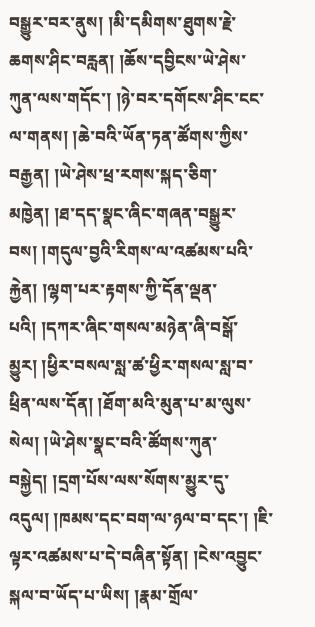བསྒྱུར་བར་ནུས། །མི་དམིགས་ཐུགས་རྗེ་ཆགས་ཤིང་བརླན། །ཆོས་དབྱིངས་ཡེ་ཤེས་ཀུན་ལས་གདོང་། །ཉེ་བར་དགོངས་ཤིང་ངང་ལ་གནས། །ཆེ་བའི་ཡོན་ཏན་ཚོགས་ཀྱིས་བརྒྱན། །ཡེ་ཤེས་ཕྲ་རགས་སྐད་ཅིག་མཁྱེན། །ཐ་དད་སྣང་ཞིང་གཞན་བསྒྱུར་བས། །གདུལ་བྱའི་རིགས་ལ་འཚམས་པའི་རྐྱེན། །ལྷག་པར་རྟགས་ཀྱི་དོན་ལྡན་པའི། །དཀར་ཞིང་གསལ་མཉེན་ཞི་བསྒོ་མྱུར། །ཕྱིར་བསལ་སླ་ཚ་ཕྱིར་གསལ་སླ་བ་ཕྲིན་ལས་དོན། །ཐོག་མའི་མུན་པ་མ་ལུས་སེལ། །ཡེ་ཤེས་སྣང་བའི་ཚོགས་ཀུན་བསྐྱེད། །དྲག་པོས་ལས་སོགས་མྱུར་དུ་འདུལ། །ཁམས་དང་བག་ལ་ཉལ་བ་དང་། །ཇི་ལྟར་འཚམས་པ་དེ་བཞིན་སྟོན། །ངེས་འབྱུང་སྐལ་བ་ཡོད་པ་ཡིས། །རྣམ་གྲོལ་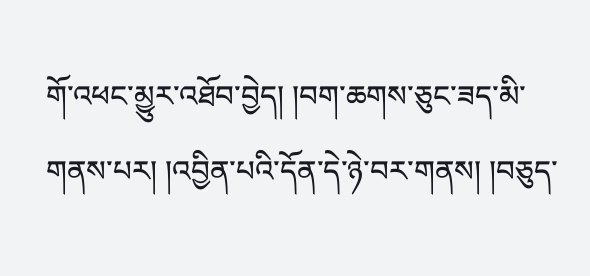གོ་འཕང་མྱུར་འཐོབ་བྱེད། །བག་ཆགས་ཅུང་ཟད་མི་གནས་པར། །འབྱིན་པའི་དོན་དེ་ཉེ་བར་གནས། །བཅུད་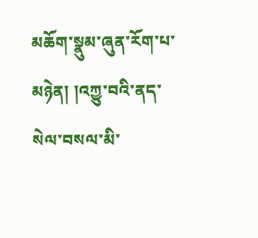མཆོག་སྣུམ་ཞུན་རོག་པ་མཉེན། །འཀྱུ་བའི་ནད་སེལ་བསལ་མི་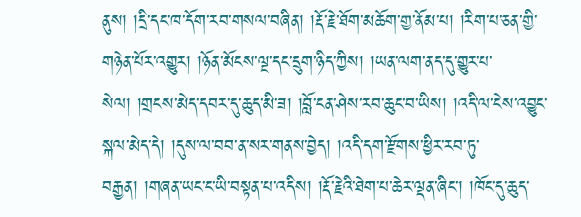ནུས། །དྲི་དང་ཁ་དོག་རབ་གསལ་བཞིན། །རྡོ་རྗེ་ཐོག་མཆོག་གྱ་ནོམ་པ། །རིག་པ་ཅན་གྱི་གཉེན་པོར་འགྱུར། །ཉོན་མོངས་ལྔ་དང་དྲུག་ཉིད་ཀྱིས། །ཡན་ལག་ནད་དུ་གྱུར་པ་སེལ། །གྲངས་མེད་དབར་དུ་ཆུད་མི་ཟ། །བློ་ངན་ཤེས་རབ་ཆུང་བ་ཡིས། །འདི་ལ་ངེས་འབྱུང་སྐལ་མེད་དེ། །དུས་ལ་བབ་ན་སར་གནས་བྱེད། །འདི་དག་རྫོགས་ཕྱིར་རབ་ཏུ་བརྒྱན། །གཞན་ཡང་ང་ཡི་བསྟན་པ་འདིས། །རྡོ་རྗེའི་ཐེག་པ་ཆེར་ལྡན་ཞིང་། །ཁོང་དུ་ཆུད་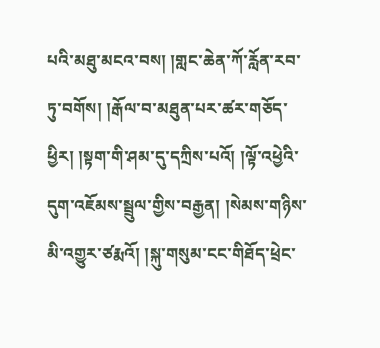པའི་མཐུ་མངའ་བས། །གླང་ཆེན་ཀོ་རློན་རབ་ཏུ་བགོས། །རྒོལ་བ་མཐུན་པར་ཚར་གཅོད་ཕྱིར། །སྟག་གི་ཤམ་དུ་དཀྲིས་པའོ། །ལྟོ་འཕྱེའི་དུག་འཇོམས་སྦྲུལ་གྱིས་བརྒྱན། །སེམས་གཉིས་མི་འགྱུར་ཙརྨའོ། །སྐུ་གསུམ་ངང་གིཐོད་ཕྲེང་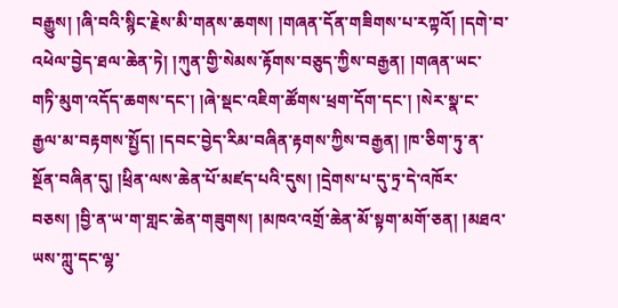བརྒྱུས། །ཞི་བའི་སྙིང་རྗེས་མི་གནས་ཆགས། །གཞན་དོན་གཟིགས་པ་རཀྟའོ། །དགེ་བ་འཕེལ་བྱེད་ཐལ་ཆེན་ཏེ། །ཀུན་གྱི་སེམས་རྟོགས་བཅུད་ཀྱིས་བརྒྱན། །གཞན་ཡང་གཏི་མུག་འདོད་ཆགས་དང་། །ཞེ་སྡང་འཇིག་ཚོགས་ཕྲག་དོག་དང་། །སེར་སྣ་ང་རྒྱལ་མ་བརྟགས་སྤྱོད། །དབང་བྱེད་རིམ་བཞིན་རྟགས་ཀྱིས་བརྒྱན། །ཁ་ཅིག་ཏུ་ན་སྔོན་བཞིན་དུ། །ཕྲིན་ལས་ཆེན་པོ་མཛད་པའི་དུས། །དྲེགས་པ་དུ་ཏྲ་དེ་འཁོར་བཅས། །བྱི་ན་ཡ་ག་གླང་ཆེན་གཟུགས། །མཁའ་འགྲོ་ཆེན་མོ་སྟག་མགོ་ཅན། །མཐའ་ཡས་ཀླུ་དང་ལྷ་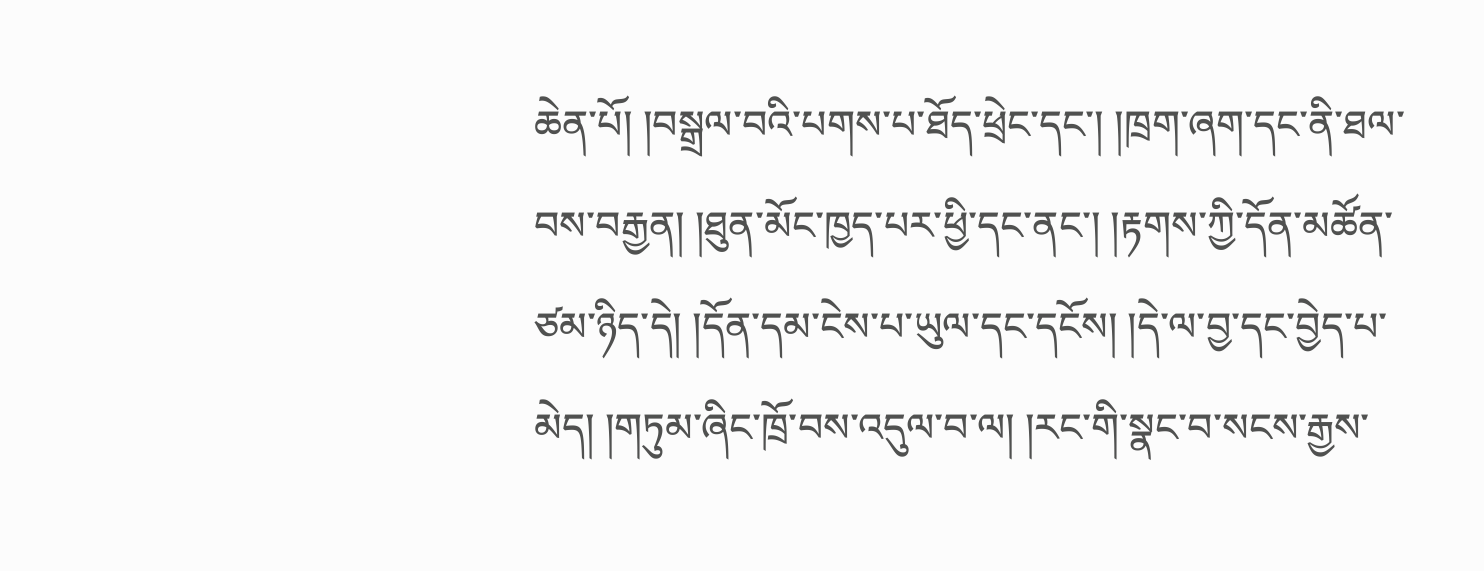ཆེན་པོ། །བསྒྲལ་བའི་པགས་པ་ཐོད་ཕྲེང་དང་། །ཁྲག་ཞག་དང་ནི་ཐལ་བས་བརྒྱན། །ཐུན་མོང་ཁྱད་པར་ཕྱི་དང་ནང་། །རྟགས་ཀྱི་དོན་མཚོན་ཙམ་ཉིད་དེ། །དོན་དམ་ངེས་པ་ཡུལ་དང་དངོས། །དེ་ལ་བྱ་དང་བྱེད་པ་མེད། །གཏུམ་ཞིང་ཁྲོ་བས་འདུལ་བ་ལ། །རང་གི་སྣང་བ་སངས་རྒྱས་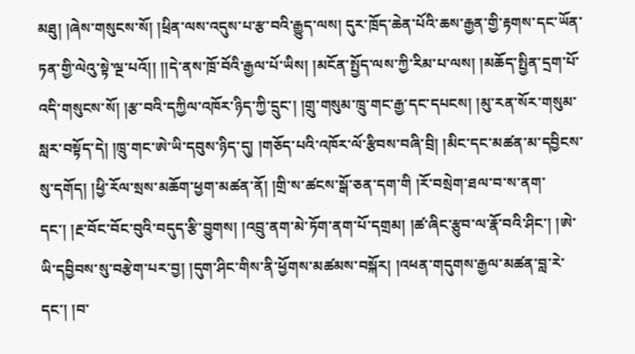མཐུ། །ཞེས་གསུངས་སོ། །ཕྲིན་ལས་འདུས་པ་རྩ་བའི་རྒྱུད་ལས། དུར་ཁྲོད་ཆེན་པོའི་ཆས་རྒྱན་གྱི་རྟགས་དང་ཡོན་ཏན་གྱི་ལེའུ་སྟེ་ལྔ་པའོ།། །།དེ་ནས་ཁྲོ་བོའི་རྒྱལ་པོ་ཡིས། །མངོན་སྤྱོད་ལས་ཀྱི་རིམ་པ་ལས། །མཆོད་སྤྱིན་དྲག་པོ་འདི་གསུངས་སོ། །རྩ་བའི་དཀྱིལ་འཁོར་ཉིད་ཀྱི་དྲུང་། །གྲུ་གསུམ་ཁྲུ་གང་རྒྱ་དང་དཔངས། །མུ་རན་སོར་གསུམ་སླར་བསྟོད་དེ། །ཁྲུ་གང་ཨེ་ཡི་དབུས་ཉིད་དུ། །གཅོད་པའི་འཁོར་ལོ་རྩིབས་བཞི་བྲི། །མིང་དང་མཚན་མ་དབྱིངས་སུ་དགོད། །ཕྱི་རོལ་སྲས་མཆོག་ཕྱག་མཚན་ནོ། །གྲི་ས་ཚངས་སྒོ་ཅན་དག་གི །རོ་བསྲེག་ཐལ་བ་ས་ནག་དང་། །རྔ་བོང་བོང་བུའི་བདུད་རྩི་བྱུགས། །འབྲུ་ནག་མེ་ཏོག་ནག་པོ་དགྲམ། །ཚ་ཞིང་རྩུབ་ལ་རྣོ་བའི་ཤིང་། །ཨེ་ཡི་དབྱིབས་སུ་བརྩེག་པར་བྱ། །དུག་ཤིང་གིས་ནི་ཕྱོགས་མཚམས་བསྐོར། །འཕན་གདུགས་རྒྱལ་མཚན་བླ་རེ་དང་། །བ་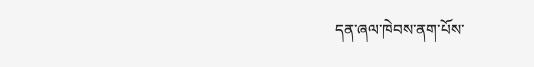དན་ཞལ་ཁེབས་ནག་པོས་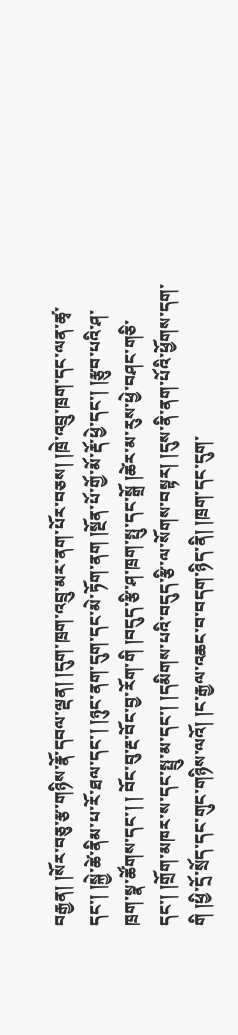བརྒྱན། །སོར་བཅུ་རྩ་གཉིས་རྣོ་དབལ་ལྡན། །དུག་ཁྲག་འབྲུ་མར་ནག་པོར་བཅས། །ཁྲེ་འབྲུ་ཁྲག་དང་ལན་ཚྭ་དང་། །སྐྱེ་ཚེ་ནིམ་པ་རོ་ཐལ་དང་། །ཉུང་ནག་དུག་དང་མེ་ཏོག་ནག །སྔོན་པོ་གྱོ་མོ་རྡོ་ཕྱེ་དང་། །རྩུབ་པའི་ཤ་ཁྲག་སྣ་ཚོགས་དང་། ། བོང་བུ་རྔ་བོང་བྱ་རོག་གི །བདུད་རྩི་ཤ་ཁྲག་སྤུ་དང་སྒྲོ །ཚེར་མ་རུས་ཕྱེ་བཤང་གཅི་དང་། །གྲོག་མཁར་ས་དང་སྤྲུ་མ་དང་། །དམིགས་པའི་བདུད་རྩི་ལ་སོགས་བསྟར། །དུས་ནི་ནག་པོའི་ཕྱོགས་དག་གི །ཕྱི་དྲོ་སྲོད་དང་གུང་གཉིས་ལའོ། །ང་རྒྱལ་འཆང་བ་བདག་ཉིད་ནི། །ཁྲག་དང་དུག་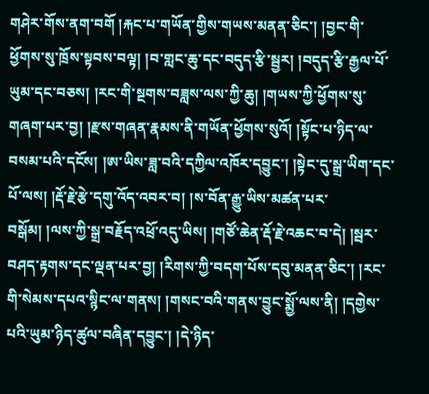གཤེར་གོས་ནག་བགོ །རྐང་པ་གཡོན་གྱིས་གཡས་མནན་ཅིང་། །བྱང་གི་ཕྱོགས་སུ་ཁྲོས་སྟབས་བལྟ། །བ་གླང་ཆུ་དང་བདུད་རྩི་སྦྱར། །བདུད་རྩི་རྒྱལ་པོ་ཡུམ་དང་བཅས། །རང་གི་སྔགས་བཟླས་ལས་ཀྱི་ཆུ། །གཡས་ཀྱི་ཕྱོགས་སུ་གཞག་པར་བྱ། །རྫས་གཞན་རྣམས་ནི་གཡོན་ཕྱོགས་སུའོ། །སྟོང་པ་ཉིད་ལ་བསམ་པའི་དངོས། །ཨ་ཡིས་ཟླ་བའི་དཀྱིལ་འཁོར་དབྱུང་། །སྟེང་དུ་སྒྲ་ཡིག་དང་པོ་ལས། །རྡོ་རྗེ་རྩེ་དགུ་འོད་འབར་བ། །ས་བོན་རྒྱུ་ཡིས་མཚན་པར་བསྒོམ། །ལས་ཀྱི་སྒྲ་བརྗོད་འཕྲོ་འདུ་ཡིས། །གཙོ་ཆེན་རྡོ་རྗེ་འཆང་བ་དེ། །སྦར་བཤད་རྟགས་དང་ལྡན་པར་བྱ། །རིགས་ཀྱི་བདག་པོས་དབུ་མནན་ཅིང་། །རང་གི་སེམས་དཔའ་སྙིང་ལ་གནས། །གསང་བའི་གནས་བྱུང་སྨྱོ་ལས་ནི། །དགྱེས་པའི་ཡུམ་ཉིད་ཚུལ་བཞིན་དབྱུང་། །དེ་ཉིད་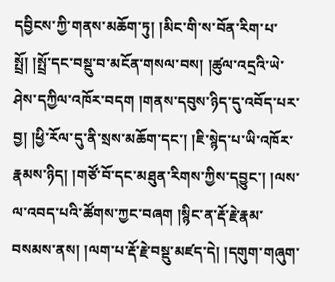དབྱིངས་ཀྱི་གནས་མཆོག་ཏུ། །མིང་གི་ས་བོན་རིག་པ་སྤྲོ། །སྤྲོ་དང་བསྡུ་བ་མངོན་གསལ་བས། །ཚུལ་འདྲའི་ཡེ་ཤེས་དཀྱིལ་འཁོར་བདག །གནས་དབུས་ཉིད་དུ་འབོད་པར་བྱ། །ཕྱི་རོལ་དུ་ནི་སྲས་མཆོག་དང་། །ཇི་སྙེད་པ་ཡི་འཁོར་རྣམས་ཉིད། །གཙོ་བོ་དང་མཐུན་རིགས་ཀྱིས་དབྱུང་། །ལས་ལ་འབད་པའི་ཚོགས་ཀྱང་བཞག །སྙིང་ན་རྡོ་རྗེ་རྣམ་བསམས་ནས། །ལག་པ་རྡོ་རྗེ་བསྡུ་མཛད་དེ། །དགུག་གཞུག་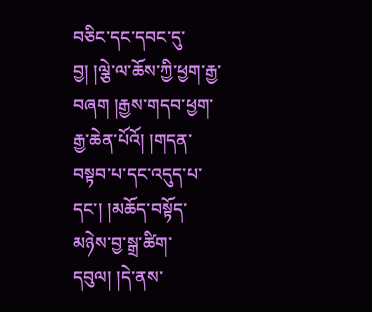བཅིང་དང་དབང་དུ་བྱ། །ལྕེ་ལ་ཆོས་ཀྱི་ཕྱག་རྒྱ་བཞག །རྒྱས་གདབ་ཕྱག་རྒྱ་ཆེན་པོའོ། །གདན་བསྟབ་པ་དང་འདུད་པ་དང་། །མཆོད་བསྟོད་མཉེས་བྱ་སྒྲ་ཚིག་དབུལ། །དེ་ནས་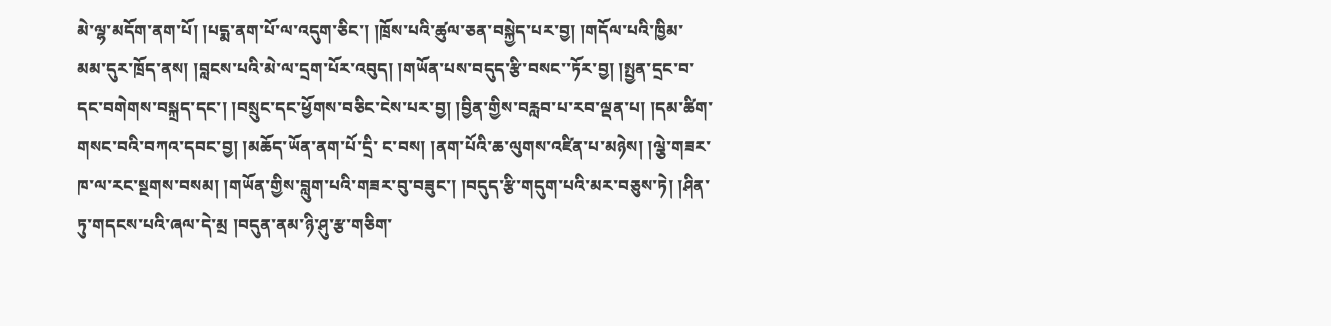མེ་ལྷ་མདོག་ནག་པོ། །པདྨ་ནག་པོ་ལ་འདུག་ཅིང་། །ཁྲོས་པའི་ཚུལ་ཅན་བསྐྱེད་པར་བྱ། །གདོལ་པའི་ཁྱིམ་མམ་དུར་ཁྲོད་ནས། །བླངས་པའི་མེ་ལ་དྲག་པོར་འབུད། །གཡོན་པས་བདུད་རྩི་བསང་་ཏོར་བྱ། །སྤྱན་དྲང་བ་དང་བགེགས་བསྐྲད་དང་། །བསྲུང་དང་ཕྱོགས་བཅིང་ངེས་པར་བྱ། །བྱིན་གྱིས་བརླབ་པ་རབ་ལྡན་པ། །དམ་ཚིག་གསང་བའི་བཀའ་དབང་བྱ། །མཆོད་ཡོན་ནག་པོ་དྲི་ ང་བས། །ནག་པོའི་ཆ་ལུགས་འཛིན་པ་མཉེས། །ལྕེ་གཟར་ཁ་ལ་རང་སྔགས་བསམ། །གཡོན་གྱིས་བླུག་པའི་གཟར་བུ་བཟུང་། །བདུད་རྩི་གདུག་པའི་མར་བཅུས་ཏེ། །ཤིན་ཏུ་གདངས་པའི་ཞལ་དེ་མྲ །བདུན་ནམ་ཉི་ཤུ་རྩ་གཅིག་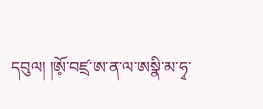དབུལ། །ཨོ༷་བཛྲ་ཨ་ན་ལ་ཨསྣི་མ་ཧྭ་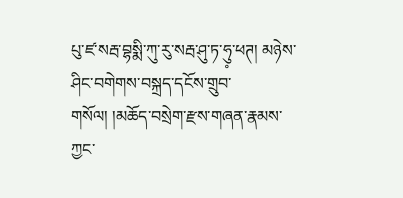པུ་ཛ་སརྦ་བྷསྨི་ཀུ་རུ་སརྦ་ཤུ་ཏ་ཧུ༷་ཕཊ། མཉེས་ཤིང་བགེགས་བསྐྲད་དངོས་གྲུབ་གསོལ། །མཆོད་བསྲེག་རྫས་གཞན་རྣམས་ཀྱང་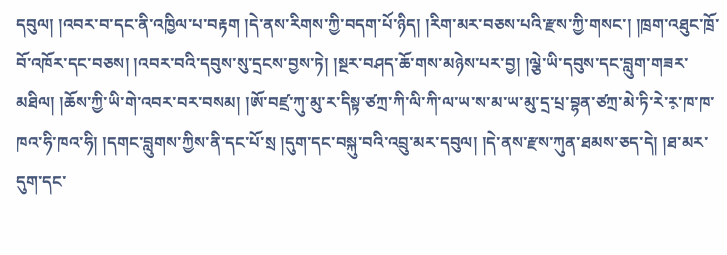དབུལ། །འབར་བ་དང་ནི་འཁྱིལ་པ་བརྟག །དེ་ནས་རིགས་ཀྱི་བདག་པོ་ཉིད། །རིག་མར་བཅས་པའི་རྫས་ཀྱི་གསང་། །ཁྲག་འཐུང་ཁྲོ་བོ་འཁོར་དང་བཅས། །འབར་བའི་དབུས་སུ་དྲངས་བྱས་ཏེ། །སྔར་བཤད་ཆོ་གས་མཉེས་པར་བྱ། །ལྕེ་ཡི་དབུས་དང་བླུག་གཟར་མཐིལ། །ཆོས་ཀྱི་ཡི་གེ་འབར་བར་བསམ། །ཨོ་བཛྲ་ཀུ་མུ་ར་དིསྟ་ཙཀྲ་ཀི་ལི་ཀི་ལ་ཡ་ས་མ་ཡ་མུ་དྲ་པྲ་བྷན་ཙཀྲ་མེ་ཏི་རེ་ར༷་ཁ་ཁ་ཁའ་ཧི་ཁའ་ཧི། །དགང་བླུགས་ཀྱིས་ནི་དང་པོ་སྲ །དུག་དང་བསྐུ་བའི་འབྲུ་མར་དབུལ། །དེ་ནས་རྫས་ཀུན་ཐམས་ཅད་དེ། །ཐ་མར་དུག་དང་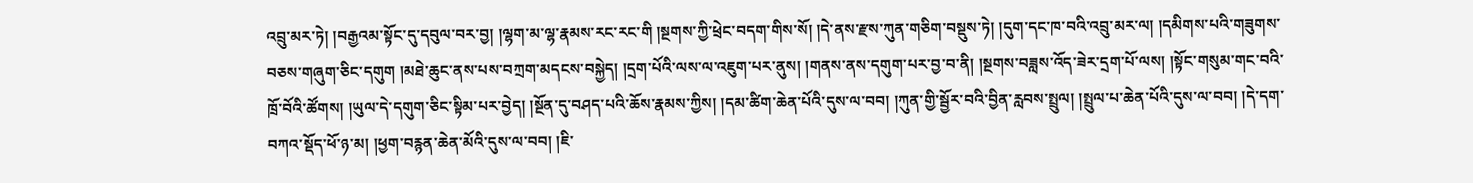འབྲུ་མར་ཏེ། །བརྒྱའམ་སྟོང་དུ་དབུལ་བར་བྱ། །ལྷག་མ་ལྷ་རྣམས་རང་རང་གི །སྔགས་ཀྱི་ཕྲེང་བདག་གིས་སོ། །དེ་ནས་རྫས་ཀུན་གཅིག་བསྡུས་ཏེ། །དུག་དང་ཁ་བའི་འབྲུ་མར་ལ། །དམིགས་པའི་གཟུགས་བཅས་གཞུག་ཅིང་དགུག །མཐེ་ཆུང་ནས་པས་བཀྲག་མདངས་བསྐྱེད། །དྲག་པོའི་ལས་ལ་འཇུག་པར་ནུས། །གནས་ནས་དགུག་པར་བྱ་བ་ནི། །སྔགས་བཟླས་འོད་ཟེར་དྲག་པོ་ལས། །སྟོང་གསུམ་གང་བའི་ཁྲོ་བོའི་ཚོགས། །ཡུལ་དེ་དགུག་ཅིང་སྟིམ་པར་བྱེད། །སྔོན་དུ་བཤད་པའི་ཆོས་རྣམས་ཀྱིས། །དམ་ཚིག་ཆེན་པོའི་དུས་ལ་བབ། །ཀུན་གྱི་སྦྱོར་བའི་བྱིན་རླབས་སྤྲུལ། །སྤྲུལ་པ་ཆེན་པོའི་དུས་ལ་བབ། །དེ་དག་བཀའ་སྡོད་ཕོ་ཉ་མ། །ཕྱག་བརྙན་ཆེན་མོའི་དུས་ལ་བབ། །ཇི་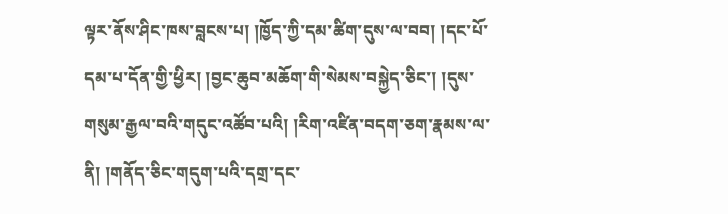ལྟར་ནོས་ཤིང་ཁས་བླངས་པ། །ཁྱོད་ཀྱི་དམ་ཚིག་དུས་ལ་བབ། །དང་པོ་དམ་པ་དོན་གྱི་ཕྱིར། །བྱང་ཆུབ་མཆོག་གི་སེམས་བསྐྱེད་ཅིང་། །དུས་གསུམ་རྒྱལ་བའི་གདུང་འཚོབ་པའི། །རིག་འཛིན་བདག་ཅག་རྣམས་ལ་ནི། །གནོད་ཅིང་གདུག་པའི་དགྲ་དང་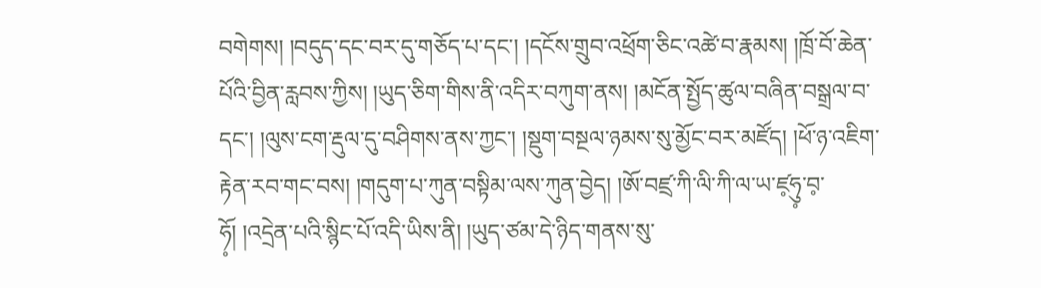བགེགས། །བདུད་དང་བར་དུ་གཅོད་པ་དང་། །དངོས་གྲུབ་འཕྲོག་ཅིང་འཚེ་བ་རྣམས། །ཁྲོ་བོ་ཆེན་པོའི་བྱིན་རླབས་ཀྱིས། །ཡུད་ཅིག་གིས་ནི་འདིར་བཀུག་ནས། །མངོན་སྤྱོད་ཚུལ་བཞིན་བསྒྲལ་བ་དང་། །ལུས་ངག་རྡུལ་དུ་བཤིགས་ནས་ཀྱང་། །སྡུག་བསྔལ་ཉམས་སུ་མྱོང་བར་མཛོད། །ཕོ་ཉ་འཇིག་རྟེན་རབ་གང་བས། །གདུག་པ་ཀུན་བསྟིམ་ལས་ཀུན་བྱེད། །ཨོ་བཛྲ་ཀི་ལི་ཀི་ལ་ཡ་ཛ༷ཧུ༷་བ༷་ཧོ༷། །འདྲེན་པའི་སྙིང་པོ་འདི་ཡིས་ནི། །ཡུད་ཙམ་དེ་ཉིད་གནས་སུ་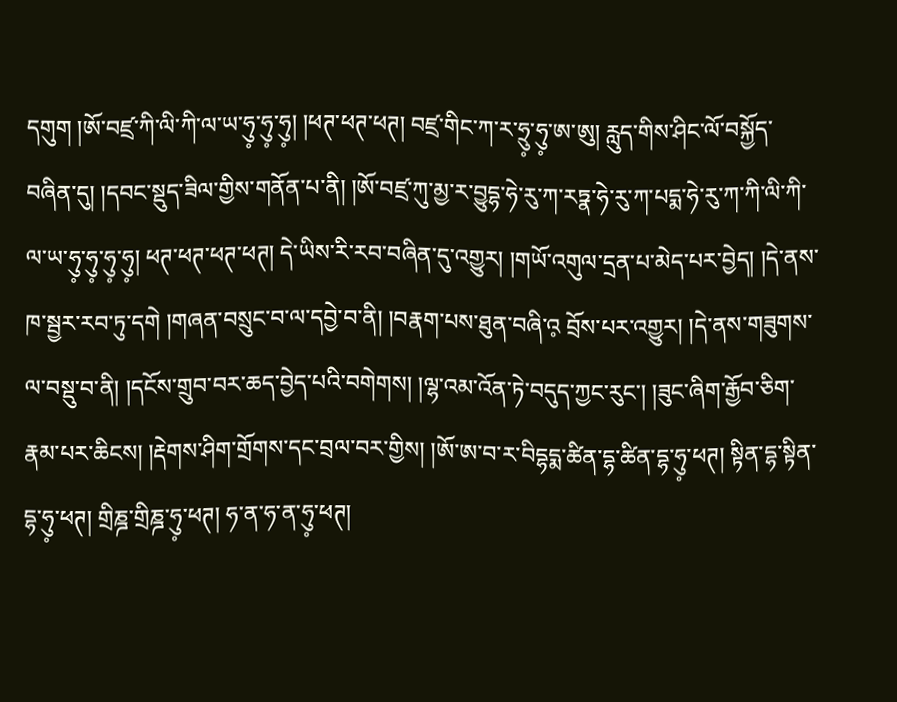དགུག །ཨོ་བཛྲ་ཀི་ལི་ཀི་ལ་ཡ་ཧུ༷་ཧུ༷་ཧུ༷། །ཕཊ་ཕཊ་ཕཊ། བཛྲ་གིང་ཀ་ར་ཧྲུ༷་ཧུ༷་ཨ་ཨུ། རླུད་གིས་ཤིང་ལོ་བསྐྱོད་བཞིན་དུ། །དབང་སྡུད་ཟིལ་གྱིས་གནོན་པ་ནི། །ཨོ་བཛྲ་ཀུ་མྱ་ར་བྱུདྷ་ཧེ་རུ་ཀ་རཏྣ་ཧེ་རུ་ཀ་པདྨ་ཧེ་རུ་ཀ་ཀི་ལི་ཀི་ལ་ཡ་ཧུ༷་ཧུ༷་ཧུ༷་ཧུ༷། ཕཊ་ཕཊ་ཕཊ་ཕཊ། དེ་ཡིས་རི་རབ་བཞིན་དུ་འགྱུར། །གཡོ་འགུལ་དྲན་པ་མེད་པར་བྱེད། །དེ་ནས་ཁ་སྦྱར་རབ་ཏུ་དགེ །གཞན་བསྲུང་བ་ལ་དབྱེ་བ་ནི། །བརྣག་པས་ཐུན་བཞི་འ༷ བྲོས་པར་འགྱུར། །དེ་ནས་གཟུགས་ལ་བསྡུ་བ་ནི། །དངོས་གྲུབ་བར་ཆད་བྱེད་པའི་བགེགས། །ལྷ་འམ་འོན་ཏེ་བདུད་ཀྱང་རུང་། །ཟུང་ཞིག་རྒྱོབ་ཅིག་རྣམ་པར་ཆིངས། །རྡེགས་ཤིག་གྲོགས་དང་བྲལ་བར་གྱིས། །ཨོ་ཨ་བ་ར་བིདྷདྨ་ཚིན་དྷ་ཚིན་དྷ་ཧུ༷་ཕཊ། སྟིན་དྷ་སྟིན་དྷ་ཧུ༷་ཕཊ། གྲིཎྜ་གྲིཎྜ་ཧུ༷་ཕཊ། ཧ་ན་ཧ་ན་ཧུ༷་ཕཊ།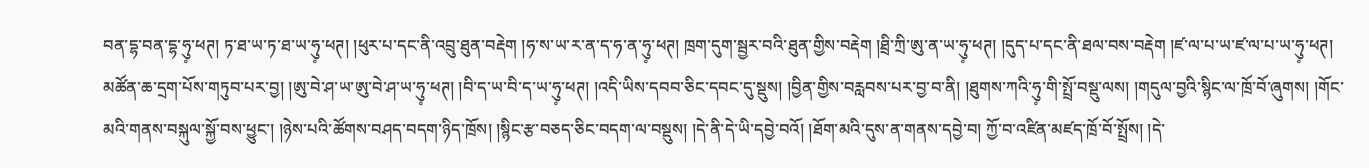བན་དྷ་བན་དྷ་ཧུ༷་ཕཊ། ཏ་ཐ་ཡ་ཏ་ཐ་ཡ་ཧུ༷་ཕཊ། །ཕུར་པ་དང་ནི་འབྲུ་ཐུན་བརྡེག །ཧ་ས་ཡ་ར་ན་ད་ཧ་ན་ཧུ༷་ཕཊ། ཁྲག་དུག་སྦྱར་བའི་ཐུན་གྱིས་བརྡེག །ཐྲི་ཀྲི་ཨུ་ན་ཡ་ཧུ༷་ཕཊ། །དུད་པ་དང་ནི་ཐལ་བས་བརྡེག །ཛ་ལ་པ་ཡ་ཛ་ལ་པ་ཡ་ཧུ༷་ཕཊ། མཚོན་ཆ་དྲག་པོས་གཏུབ་པར་བྱ། །ཨུ་བེ་ཤ་ཡ་ཨུ་བེ་ཤ་ཡ་ཧུ༷་ཕཊ། །བི་ད་ཡ་བི་ད་ཡ་ཧུ༷་ཕཊ། །འདི་ཡིས་དབབ་ཅིང་དབང་དུ་སྡུས། །བྱིན་གྱིས་བརླབས་པར་བྱ་བ་ནི། །ཐུགས་ཀའི་ཧུ༷་གི་སྤྲོ་བསྡུ་ལས། །གདུལ་བྱའི་སྙིང་ལ་ཁྲོ་བོ་ཞུགས། །གོང་མའི་གནས་བསྐུལ་སྐྱོ་བས་ཕྱུང་། །ཉེས་པའི་ཚོགས་བཤད་བདག་ཉིད་ཁྲོས། །སྙིང་རྩ་བཅད་ཅིང་བདག་ལ་བསྡུས། །དེ་ནི་དེ་ཡི་དབྱེ་བའོ། །ཐོག་མའི་དུས་ན་གནས་དབྱེ་བ། ཀྱོ་བ་འཛིན་མཛད་ཁྲོ་བོ་སྤྲོས། །དེ་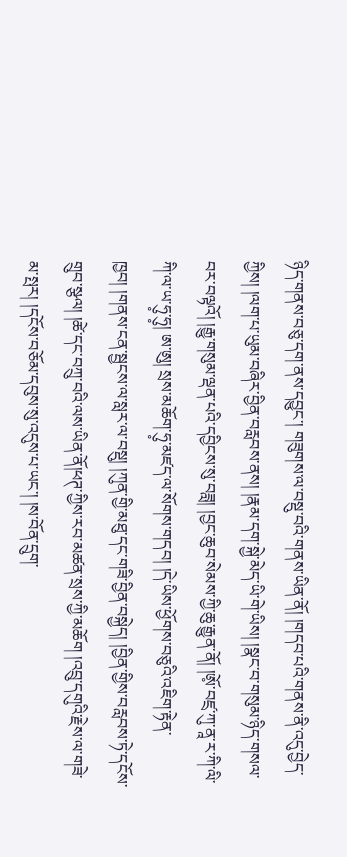ཉིད་གནས་བཅུ་དག་ནས་དབྱུང་། གཟུགས་ལ་བསྡུ་བའི་གནས་ཡིན་ནོ། །གདབ་པའི་གནས་ནི་འདུ་བྱེད་ཀྱིས། །ལག་པ་ཡུམ་བཞིར་བྱིན་བརླབས་ནས། །རྣམ་དག་སྐྱེ་མེད་ཡི་གེ་ཡིས། །སྣང་བ་གསུམ་ཉིད་གསལ་བར་བལྟའོ། །རྒྱུ་གསུམ་ལྡན་པའི་དབྱིངས་སུ་བཟླ། །བྱང་ཆུབ་སེམས་ཀྱི་ཆུ་རྒྱུན་ནོ། །ཨོ༷་བཛྲ་ཀུ་ནཱ་ར་ཀི་ལི་ཀི་ལ་ཡ་ཧུ༷་ཧུ༷། ཨ་ཨུ། སྲས་མཆོག་ཧུ༷་མཛད་ལ་སོགས་གདབ། །དེ་ཡིས་ཕྱོགས་བཅུའི་འཇིག་རྟེན་ཁྱབ། །གནས་ངན་སྦྱངས་ལ་སླར་ལ་བསྡུ། །ཀུན་གྱི་མཐུ་དང་གཟི་བྱིན་བསྐྱེད། །བྱིན་གྱིས་བརླབས་ཏེ་དངོས་གྲུབ་སྩལ། །ཚེ་དང་བཀྲུ་བའི་ལས་ཡིན་ནོ།ཕཊ་ཀྱིས་རབ་མཚན་སྲས་ཀྱི་མཆོག །འབྲུ་དགུའི་རྗེས་ལ་གཟེ་མ་སྤར། །དངོས་བཅོམ་དབུས་སུ་འདུས་པ་ཡང་། །ས་བོན་དྲུག་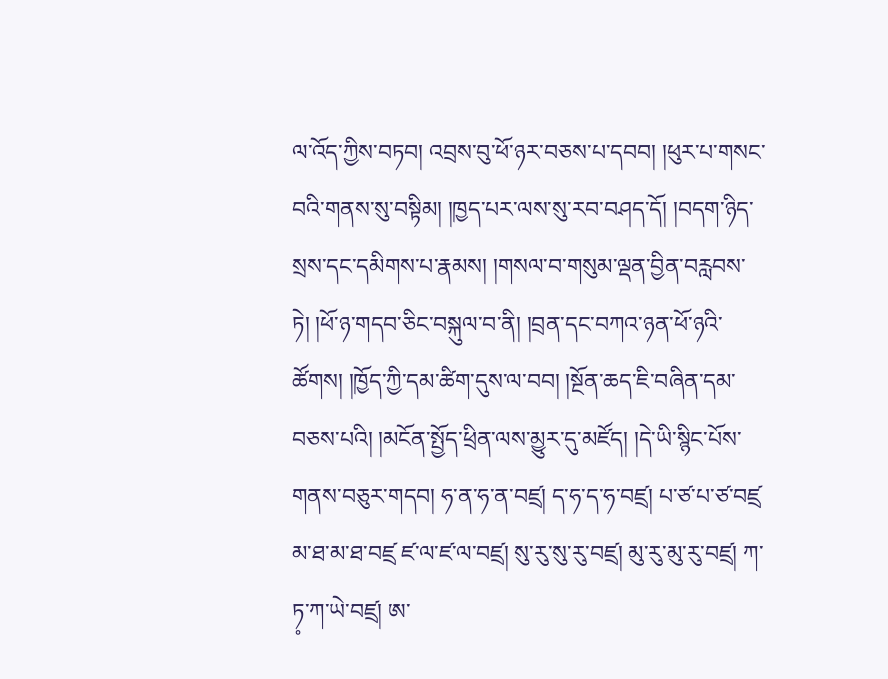ལ་འོད་ཀྱིས་བཏབ། འབྲས་བུ་ཕོ་ཉར་བཅས་པ་དབབ། །ཕུར་པ་གསང་བའི་གནས་སུ་བསྟིམ། །ཁྱད་པར་ལས་སུ་རབ་བཤད་དོ། །བདག་ཉིད་སྲས་དང་དམིགས་པ་རྣམས། །གསལ་བ་གསུམ་ལྡན་བྱིན་བརླབས་ཏེ། །ཕོ་ཉ་གདབ་ཅིང་བསྐུལ་བ་ནི། །བྲན་དང་བཀའ་ཉན་ཕོ་ཉའི་ཚོགས། །ཁྱོད་ཀྱི་དམ་ཚིག་དུས་ལ་བབ། །སྔོན་ཆད་ཇི་བཞིན་དམ་བཅས་པའི། །མངོན་སྤྱོད་ཕྲིན་ལས་མྱུར་དུ་མཛོད། །དེ་ཡི་སྙིང་པོས་གནས་བཅུར་གདབ། ཧ་ན་ཧ་ན་བཛྲ། ད་ཧ་ད་ཧ་བཛྲ། པ་ཙ་པ་ཙ་བཛྲ མ་ཐ་མ་ཐ་བཛྲ ཛ་ལ་ཛ་ལ་བཛྲ། སུ་རུ་སུ་རུ་བཛྲ། མུ་རུ་མུ་རུ་བཛྲ། ཀ་ཏ༷་ཀ་ཡེ་བཛྲ། ཨ་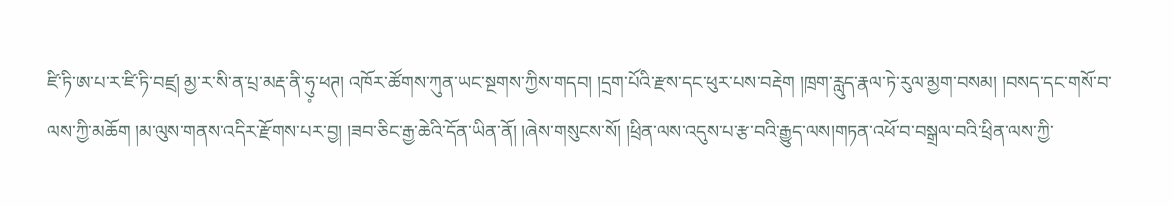ཛི་ཏི་ཨ་པ་ར་ཛི་ཏི་བཛྲ། མྱ་ར་སི་ན་པྲ་མརྡ་ནི་ཧུ༷་ཕཊ། འཁོར་ཚོགས་ཀུན་ཡང་སྔགས་ཀྱིས་གདབ། །དྲག་པོའི་རྫས་དང་ཕུར་པས་བརྡེག །ཁྲག་རླུད་རྣལ་ཏེ་རུལ་མྱག་བསམ། །བསད་དང་གསོ་བ་ལས་ཀྱི་མཆོག །མ་ལུས་གནས་འདིར་རྫོགས་པར་བྱ། །ཟབ་ཅིང་རྒྱ་ཆེའི་དོན་ཡིན་ནོ། །ཞེས་གསུངས་སོ། །ཕྲིན་ལས་འདུས་པ་རྩ་བའི་རྒྱུད་ལས།གཏན་འཕོ་བ་བསྒྲལ་བའི་ཕྲིན་ལས་ཀྱི་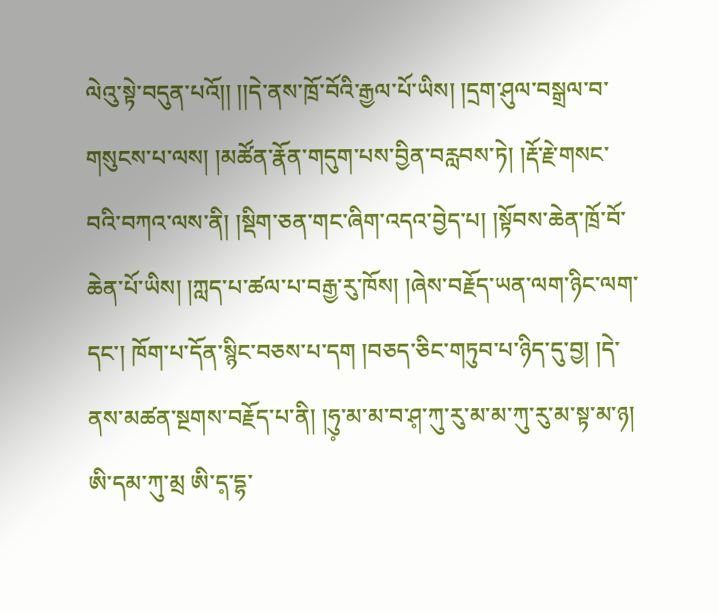ལེའུ་སྟེ་བདུན་པའོ།། །།དེ་ནས་ཁྲོ་བོའི་རྒྱལ་པོ་ཡིས། །དྲག་ཤུལ་བསྒྲལ་བ་གསུངས་པ་ལས། །མཚོན་རྣོན་གདུག་པས་བྱིན་བརླབས་ཏེ། །རྡོ་རྗེ་གསང་བའི་བཀའ་ལས་ནི། །སྡིག་ཅན་གང་ཞིག་འདའ་བྱེད་པ། །སྟོབས་ཆེན་ཁྲོ་བོ་ཆེན་པོ་ཡིས། །ཀླད་པ་ཚལ་པ་བརྒྱ་རུ་ཁོས། །ཞེས་བརྗོད་ཡན་ལག་ཉིང་ལག་དང་། ཁོག་པ་དོན་སྙིང་བཅས་པ་དག །བཅད་ཅིང་གཏུབ་པ་ཉིད་དུ་བྱ། །དེ་ནས་མཚན་སྔགས་བརྗོད་པ་ནི། །ཧུ༷་མ་མ་བ་ཤ༷་ཀུ་རུ་མ་མ་ཀུ་རུ་མ་སྟ་མ་ཉ། ཨི་དམ་ཀུ་མྲ ཨི་ད༷་དྷ་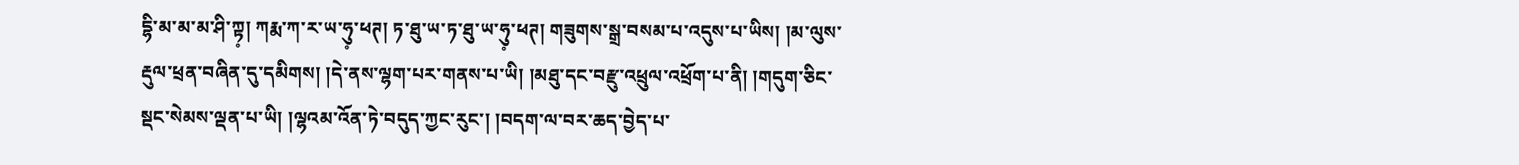དྷི་མ་མ་མ་ཤི་ཀྟ༷། ཀརྨ་ཀ་ར་ཡ་ཧུ༷་ཕཊ། ཏ་ཐུ་ཡ་ཏ་ཐུ་ཡ་ཧུ༷་ཕཊ། གཟུགས་སྒྲ་བསམ་པ་འདུས་པ་ཡིས། །མ་ལུས་རྡུལ་ཕྲན་བཞིན་དུ་དམིགས། །དེ་ནས་ལྷག་པར་གནས་པ་ཡི། །མཐུ་དང་བརྫུ་འཕྲུལ་འཕྲོག་པ་ནི། །གདུག་ཅིང་སྡང་སེམས་ལྡན་པ་ཡི། །ལྷའམ་འོན་ཏེ་བདུད་ཀྱང་རུང་། །བདག་ལ་བར་ཆད་བྱེད་པ་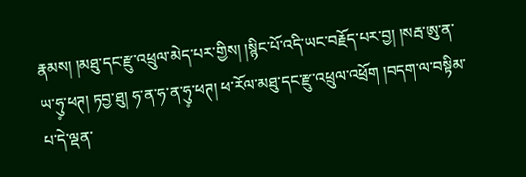རྣམས། །མཐུ་དང་རྫུ་འཕྲུལ་མེད་པར་གྱིས། །སྙིང་པོ་འདི་ཡང་བརྗོད་པར་བྱ། །སརྦ་ཨུ་ན་ཡ་ཧུ༷་ཕཊ། ཏབྱ་ཐུ། ཧ་ན་ཧ་ན་ཧུ༷་ཕཊ། ཕ་རོལ་མཐུ་དང་རྫུ་འཕྲུལ་འཕྲོག །བདག་ལ་བསྟིམ་པ་དེ་ལྡན་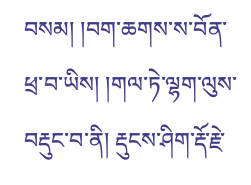བསམ། །བག་ཆགས་ས་བོན་ཕྲ་བ་ཡིས། །གལ་ཏེ་ལྷག་ལུས་བརྡུང་བ་ནི། རྡུངས་ཤིག་རྡོ་རྗེ་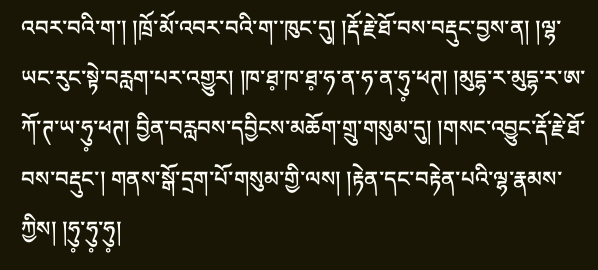འབར་བའི་ག་། །ཁྲོ་མོ་འབར་བའི་ག་་ཁུང་དུ། །རྡོ་རྗེ་ཐོ་བས་བརྡུང་བྱས་ན། །ལྷ་ཡང་རུང་སྟེ་བརླག་པར་འགྱུར། །ཁ་ཐ༷་ཁ་ཐ༷་ཧ་ན་ཧ་ན་ཧུ༷་ཕཊ། །མུདྷ་ར་མུདྷ་ར་ཨ་ཀོ་ཊ་ཡ་ཧུ༷་ཕཊ། བྱིན་བརླབས་དབྱིངས་མཆོག་གྲུ་གསུམ་དུ། །གསང་འབྱུང་རྡོ་རྗེ་ཐོ་བས་བརྡུང་། གནས་སྒོ་དྲག་པོ་གསུམ་གྱི་ལས། །རྟེན་དང་བརྟེན་པའི་ལྷ་རྣམས་ཀྱིས། །ཧུ༷་ཧུ༷་ཧུ༷།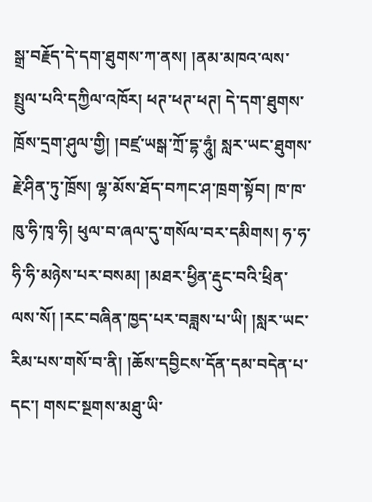སྒྲ་བརྗོད་དེ་དག་ཐུགས་ཀ་ནས། །ནམ་མཁའ་ལས་སྤྲུལ་པའི་དཀྱིལ་འཁོར། ཕཊ་ཕཊ་ཕཊ། དེ་དག་ཐུགས་ཁྲོས་དྲག་ཤུལ་གྱི། །བཛྲ་ཡསྒ་ཀྲོ་དྷ་ཧཱུཾ། སླར་ཡང་ཐུགས་རྗེ་ཤིན་ཏུ་ཁྲོས། ལྷ་མོས་ཐོད་བཀང་ཤ་ཁྲག་སྟོབ། ཁ་ཁ་ཁུ་ཧི་ཁྭ་ཧི། ཕུལ་བ་ཞལ་དུ་གསོལ་བར་དམིགས། ཧ་ཧ་ཧི་ཧི་མཉེས་པར་བསམ། །མཐར་ཕྱིན་རྡུང་བའི་ཕྲིན་ལས་སོ། །རང་བཞིན་ཁྱད་པར་བཟླས་པ་ཡི། །སླར་ཡང་རིམ་པས་གསོ་བ་ནི། །ཆོས་དབྱིངས་དོན་དམ་བདེན་པ་དང་། གསང་སྔགས་མཐུ་ཡི་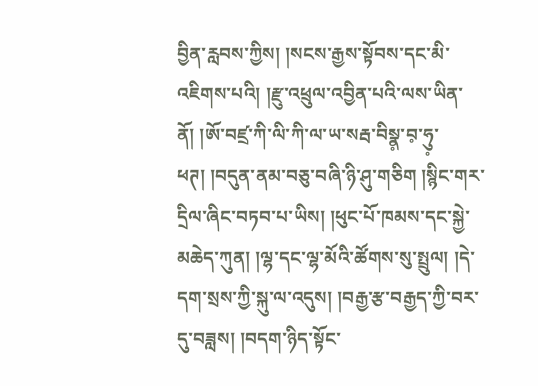བྱིན་རླབས་ཀྱིས། །སངས་རྒྱས་སྟོབས་དང་མི་འཇིགས་པའི། །རྫུ་འཕྲུལ་འབྱིན་པའི་ལས་ཡིན་ནོ། །ཨོ་བཛྲ་ཀི་ལི་ཀི་ལ་ཡ་སརྦ་བིསྣ༷་བ༷་ཧུ༷་ཕཊ། །བདུན་ནམ་བཅུ་བཞི་ཉི་ཤུ་གཅིག །སྙིང་གར་དྲིལ་ཞིང་བཏབ་པ་ཡིས། །ཕུང་པོ་ཁམས་དང་སྐྱེ་མཆེད་ཀུན། །ལྷ་དང་ལྷ་མོའི་ཚོགས་སུ་སྤྲུལ། །དེ་དག་སྲས་ཀྱི་སྐུ་ལ་འདུས། །བརྒྱ་རྩ་བརྒྱད་ཀྱི་བར་དུ་བཟླས། །བདག་ཉིད་སྟོང་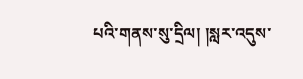པའི་གནས་སུ་དྲིལ། །སླར་འདུས་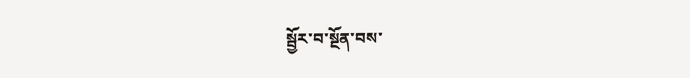སྦྱོར་བ་སྔོན་བས་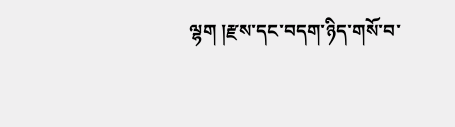ལྷག །རྫས་དང་བདག་ཉིད་གསོ་བ་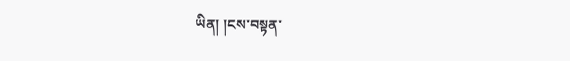ཡིན། །ངས་བསྟན་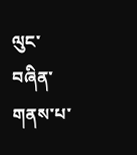ལུང་བཞིན་གནས་པ་